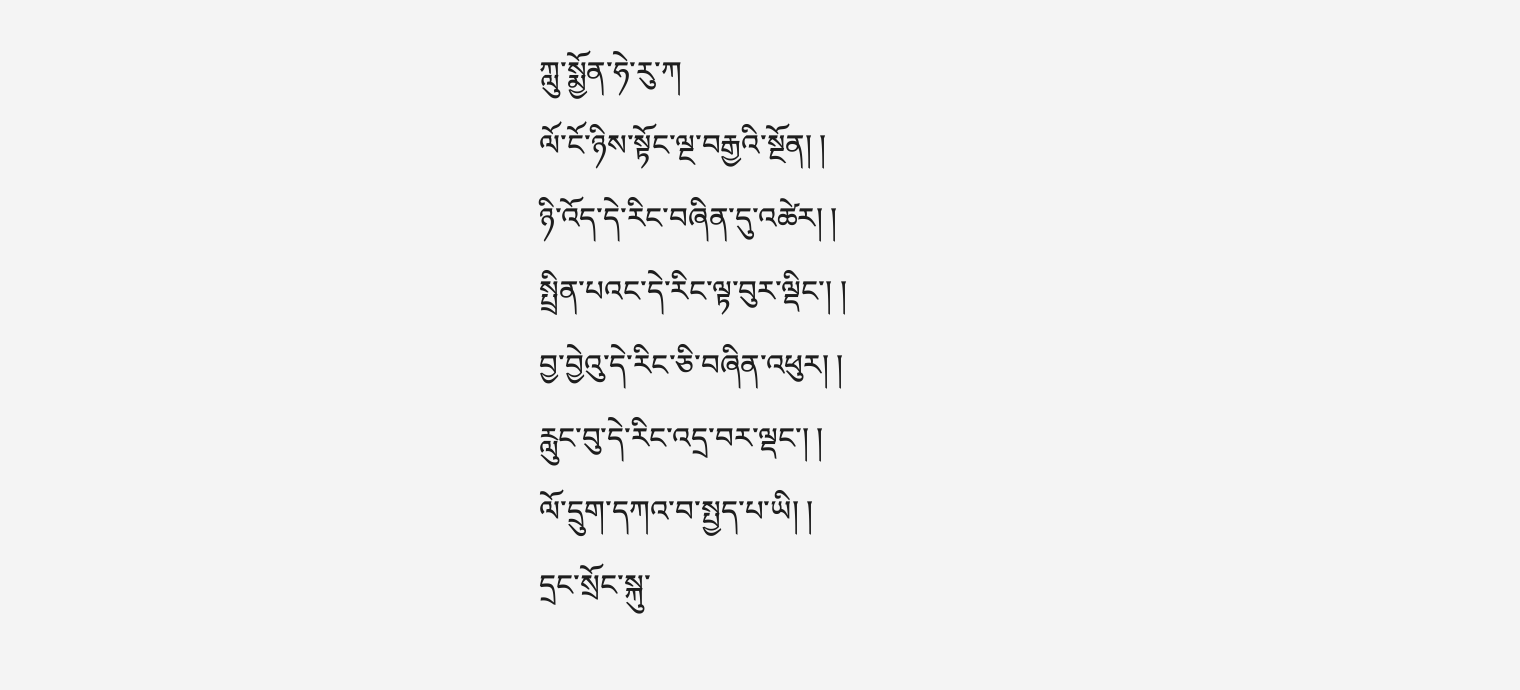ཀླུ་སྨྱོན་ཧེ་རུ་ཀ
ལོ་ངོ་ཉིས་སྟོང་ལྔ་བརྒྱའི་སྔོན། །
ཉི་འོད་དེ་རིང་བཞིན་དུ་འཚེར། །
སྤྲིན་པའང་དེ་རིང་ལྟ་བུར་ལྡིང་། །
བྱ་བྱེའུ་དེ་རིང་ཅི་བཞིན་འཕུར། །
རླུང་བུ་དེ་རིང་འདྲ་བར་ལྡང་། །
ལོ་དྲུག་དཀའ་བ་སྤྱད་པ་ཡི། །
དྲང་སྲོང་སྐུ་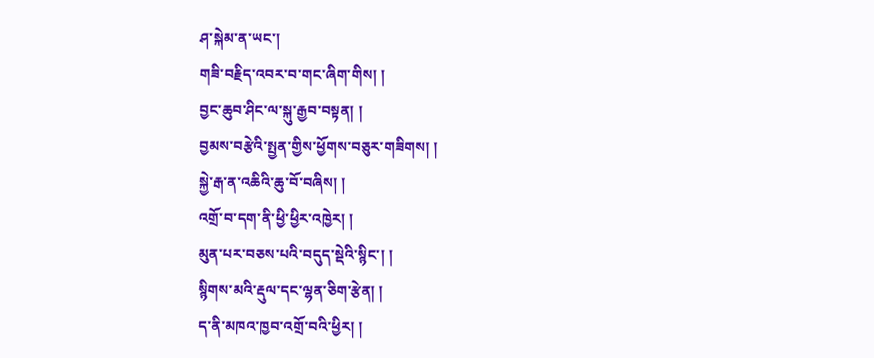ཤ་སྐེམ་ན་ཡང་།
གཟི་བརྗིད་འབར་བ་གང་ཞིག་གིས། །
བྱང་ཆུབ་ཤིང་ལ་སྐུ་རྒྱབ་བསྟན། །
བྱམས་བརྩེའི་སྤྱན་གྱིས་ཕྱོགས་བཅུར་གཟིགས། །
སྐྱེ་རྒ་ན་འཆིའི་ཆུ་བོ་བཞིས། །
འགྲོ་བ་དག་ནི་ཕྱི་ཕྱིར་འཁྱེར། །
མུན་པར་བཅས་པའི་བདུད་སྡེའི་སྙིང་། །
སྙིགས་མའི་རྡུལ་དང་ལྷན་ཅིག་རྩེན། །
ད་ནི་མཁའ་ཁྱབ་འགྲོ་བའི་ཕྱིར། །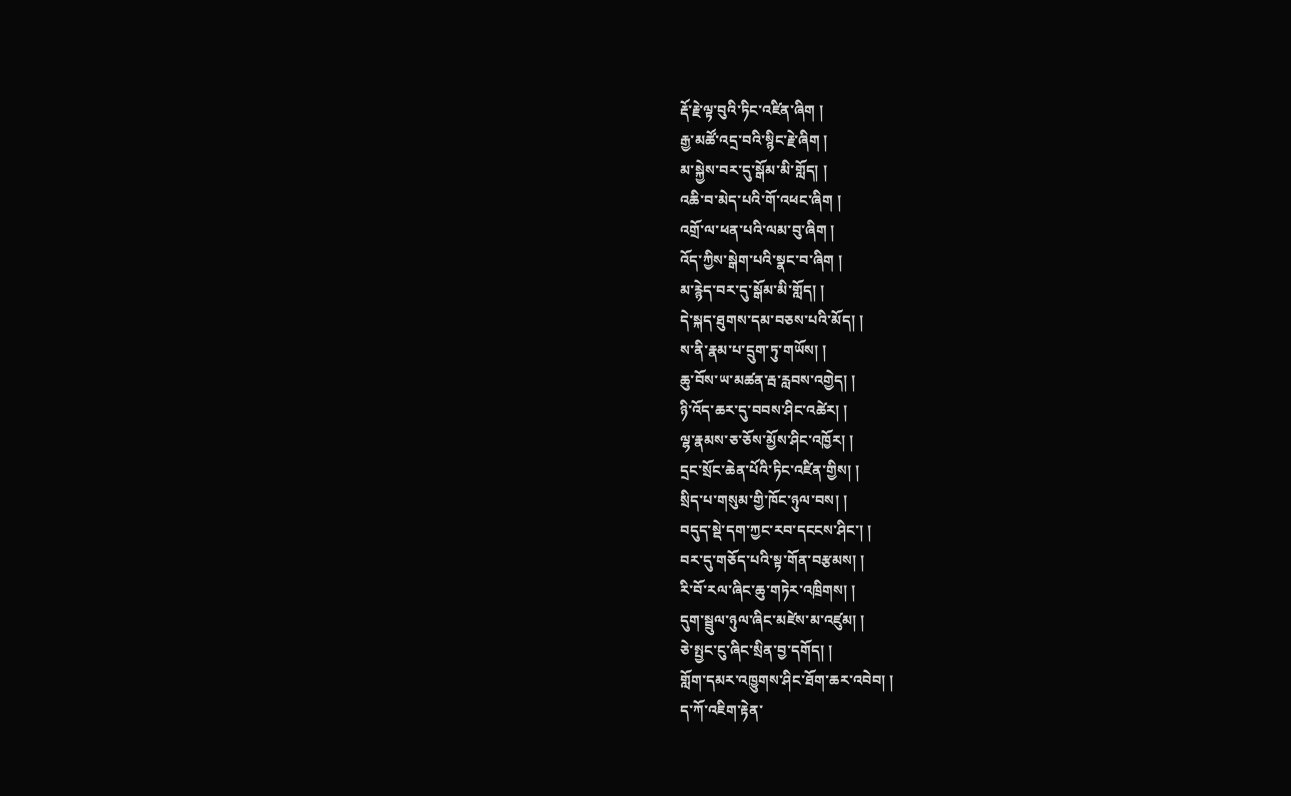རྡོ་རྗེ་ལྟ་བུའི་ཏིང་འཛིན་ཞིག །
རྒྱ་མཚོ་འདྲ་བའི་སྙིང་རྗེ་ཞིག །
མ་སྐྱེས་བར་དུ་སྒོམ་མི་གློད། །
འཆི་བ་མེད་པའི་གོ་འཕང་ཞིག །
འགྲོ་ལ་ཕན་པའི་ལམ་བུ་ཞིག །
འོད་ཀྱིས་སྒེག་པའི་སྣང་བ་ཞིག །
མ་རྙེད་བར་དུ་སྒོམ་མི་གློད། །
དེ་སྐད་ཐུགས་དམ་བཅས་པའི་མོད། །
ས་ནི་རྣམ་པ་དྲུག་ཏུ་གཡོས། །
ཆུ་བོས་ཡ་མཚན་རྦ་རླབས་འགྱེད། །
ཉི་འོད་ཆར་དུ་བབས་ཤིང་འཚེར། །
ལྷ་རྣམས་ཅ་ཅོས་མྱོས་ཤིང་འཁྱོར། །
དྲང་སྲོང་ཆེན་པོའི་ཏིང་འཛིན་གྱིས། །
སྲིད་པ་གསུམ་གྱི་ཁོང་ཉུལ་བས། །
བདུད་སྡེ་དག་ཀྱང་རབ་དངངས་ཤིང་། །
བར་དུ་གཅོད་པའི་སྟ་གོན་བརྩམས། །
རི་བོ་རལ་ཞིང་ཆུ་གཏེར་འཁྲིགས། །
དུག་སྦྲུལ་ཉུལ་ཞིང་མཛེས་མ་འཛུམ། །
ཅེ་སྤྱང་ངུ་ཞིང་སྲིན་བྱ་དགོད། །
གློག་དམར་འཁྱུགས་ཤིང་ཐོག་ཆར་འབེབ། །
ད་ཀོ་འཇིག་རྟེན་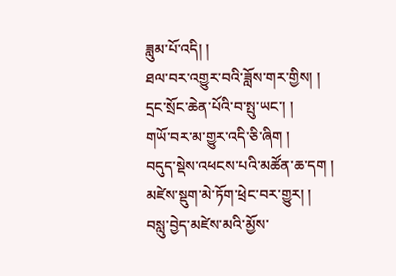ཟླུམ་པོ་འདི། །
ཐལ་བར་འགྱུར་བའི་ཟློས་གར་གྱིས། །
དྲང་སྲོང་ཆེན་པོའི་བ་སྤུ་ཡང་། །
གཡོ་བར་མ་གྱུར་འདི་ཅི་ཞིག །
བདུད་སྡེས་འཕངས་པའི་མཚོན་ཆ་དག །
མཛེས་སྡུག་མེ་ཏོག་ཕྲེང་བར་གྱུར། །
བསླུ་བྱེད་མཛེས་མའི་མྱོས་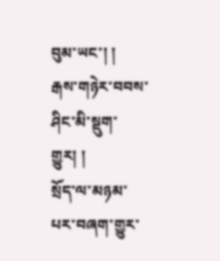བུམ་ཡང་། །
རྒས་གཉེར་བབས་ཤིང་མི་སྡུག་གྱུར། །
སྲོད་ལ་མཉམ་པར་བཞག་གྱུར་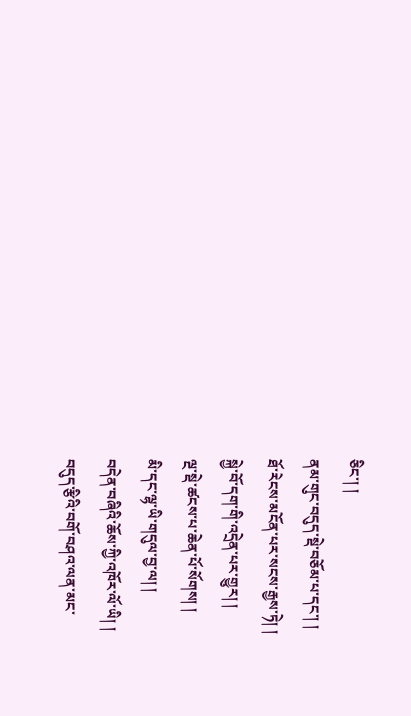ཅིང་། །
ནམ་གུང་བདུད་སྡེ་བཅོམ་པ་དང་། །
ཐོ་རེངས་མངོན་པར་སངས་རྒྱས་ཏེ། །
སྐྱེ་བོ་དག་གི་འདྲེན་པར་གྱུར། །
ལྔ་སྡེ་ཚངས་པ་ཆེན་པོ་སོགས། །
མི་དང་ལྷ་ཡི་གདུལ་བྱ་ལ། །
བདེན་བཞིའི་ཆོས་ཀྱི་འཁོར་ལོ་ཡི། །
བདུད་རྩིའི་བགོ་བཤའ་ལན་མང་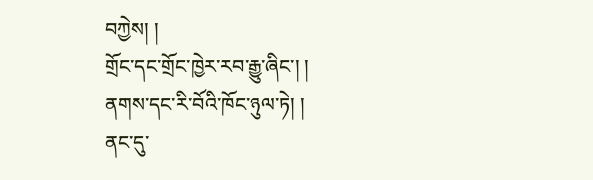བཀྱེས། །
གྲོང་དང་གྲོང་ཁྱེར་རབ་རྒྱུ་ཞིང་། །
ནགས་དང་རི་བོའི་ཁོང་ཉུལ་ཏེ། །
ནང་དུ་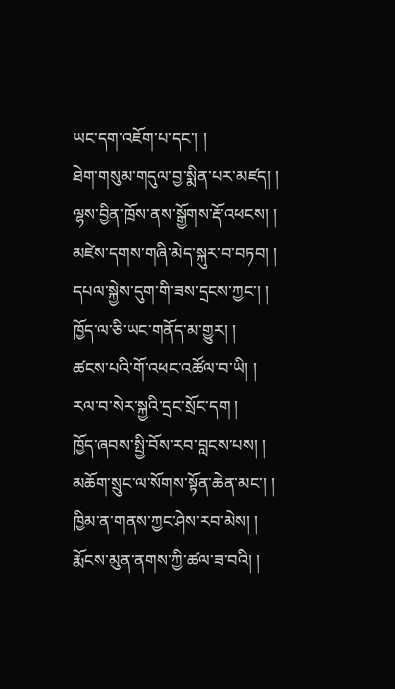ཡང་དག་འཇོག་པ་དང་། །
ཐེག་གསུམ་གདུལ་བྱ་སྨིན་པར་མཛད། །
ལྷས་བྱིན་ཁྲོས་ནས་སྒྱོགས་རྡོ་འཕངས། །
མཛེས་དགས་གཞི་མེད་སྐུར་བ་བཏབ། །
དཔལ་སྐྱེས་དུག་གི་ཟས་དྲངས་ཀྱང་། །
ཁྱོད་ལ་ཅི་ཡང་གནོད་མ་གྱུར། །
ཚངས་པའི་གོ་འཕང་འཚོལ་བ་ཡི། །
རལ་བ་སེར་སྐྱའི་དྲང་སྲོང་དག །
ཁྱོད་ཞབས་སྤྱི་བོས་རབ་བླངས་པས། །
མཆོག་སྲུང་ལ་སོགས་སྟོན་ཆེན་མང་། །
ཁྱིམ་ན་གནས་ཀྱང་ཤེས་རབ་མེས། །
རྨོངས་མུན་ནགས་ཀྱི་ཚལ་ཟ་བའི། །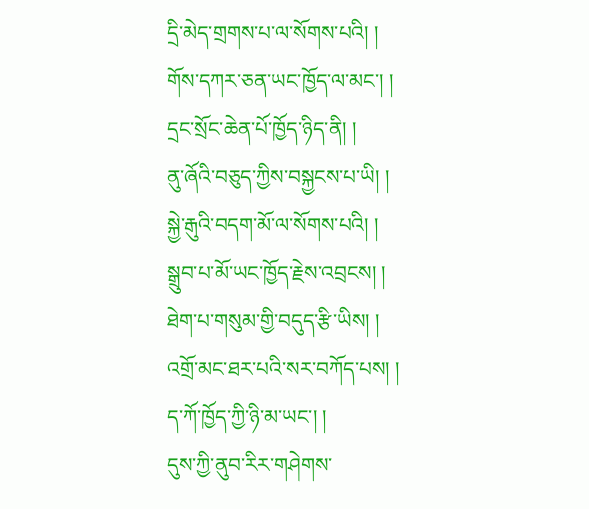དྲི་མེད་གྲགས་པ་ལ་སོགས་པའི། །
གོས་དཀར་ཅན་ཡང་ཁྱོད་ལ་མང་། །
དྲང་སྲོང་ཆེན་པོ་ཁྱོད་ཉིད་ནི། །
ནུ་ཞོའི་བཅུད་ཀྱིས་བསྐྱངས་པ་ཡི། །
སྐྱེ་རྒུའི་བདག་མོ་ལ་སོགས་པའི། །
སྒྲུབ་པ་མོ་ཡང་ཁྱོད་རྗེས་འབྲངས། །
ཐེག་པ་གསུམ་གྱི་བདུད་རྩི་ཡིས། །
འགྲོ་མང་ཐར་པའི་སར་བཀོད་པས། །
ད་ཀོ་ཁྱོད་ཀྱི་ཉི་མ་ཡང་། །
དུས་ཀྱི་ནུབ་རིར་གཤེགས་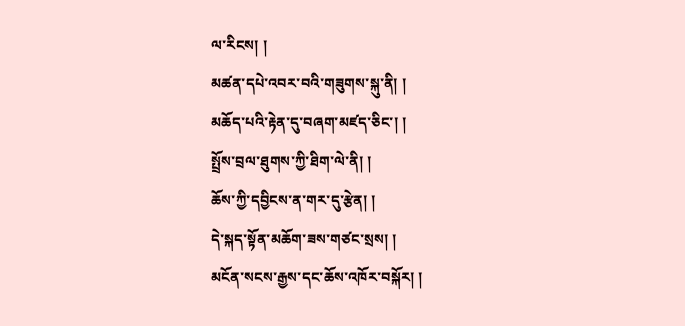ལ་རིངས། །
མཚན་དཔེ་འབར་བའི་གཟུགས་སྐུ་ནི། །
མཆོད་པའི་རྟེན་དུ་བཞག་མཛད་ཅིང་། །
སྤྲོས་བྲལ་ཐུགས་ཀྱི་ཐིག་ལེ་ནི། །
ཆོས་ཀྱི་དབྱིངས་ན་གར་དུ་རྩེན། །
དེ་སྐད་སྟོན་མཆོག་ཟས་གཙང་སྲས། །
མངོན་སངས་རྒྱས་དང་ཆོས་འཁོར་བསྐོར། །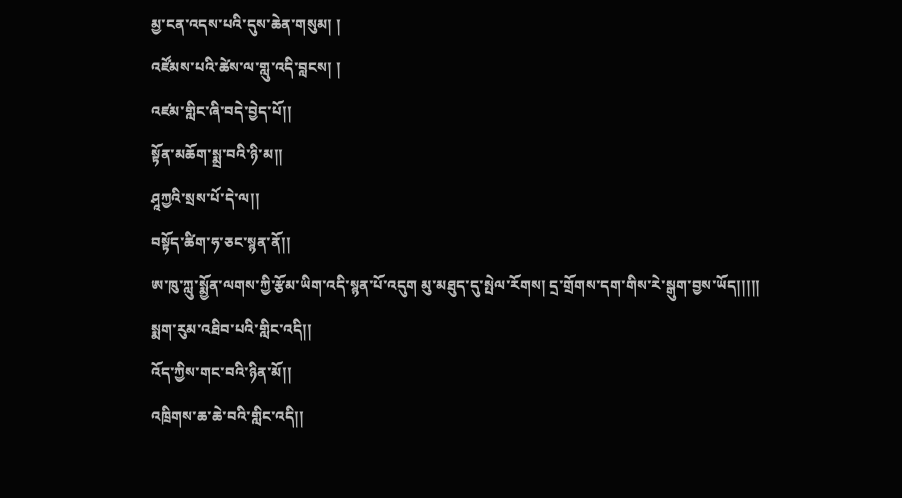མྱ་ངན་འདས་པའི་དུས་ཆེན་གསུམ། །
འཛོམས་པའི་ཚེས་ལ་གླུ་འདི་བླངས། །
འཛམ་གླིང་ཞི་བདེ་བྱེད་པོ།།
སྟོན་མཆོག་སྨྲ་བའི་ཉི་མ།།
ཤཱཀྱའི་སྲས་པོ་དེ་ལ།།
བསྟོད་ཚིག་ཧ་ཅང་སྙན་ནོ།།
ཨ་ཁུ་ཀླུ་སྨྱོན་ལགས་ཀྱི་རྩོམ་ཡིག་འདི་སྙན་པོ་འདུག མུ་མཐུད་དུ་སྤེལ་རོགས། དྲ་གྲོགས་དག་གིས་རེ་སྒུག་བྱས་ཡོད།།།།།
སྨག་རུམ་འཐིབ་པའི་གླིང་འདི།།
འོད་ཀྱིས་གང་བའི་ཉིན་མོ།།
འཁྲིགས་ཆ་ཆེ་བའི་གླིང་འདི།།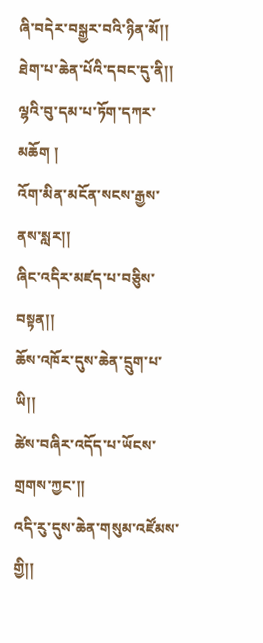ཞི་བདེར་བསྒྱར་བའི་ཉིན་མོ།།
ཐེག་པ་ཆེན་པོའི་དབང་དུ་ནི།།
ལྷའི་བུ་དམ་པ་ཏོག་དཀར་མཆོག །
འོག་མིན་མངོན་སངས་རྒྱས་ནས་སླར།།
ཞིང་འདིར་མཛད་པ་བཅིུས་བསྟན།།
ཆོས་འཁོར་དུས་ཆེན་དྲུག་པ་ཡི།།
ཚེས་བཞིར་འདོད་པ་ཡོངས་གྲགས་ཀྱང་།།
འདི་རུ་དུས་ཆེན་གསུམ་འཛོམས་གྱི།།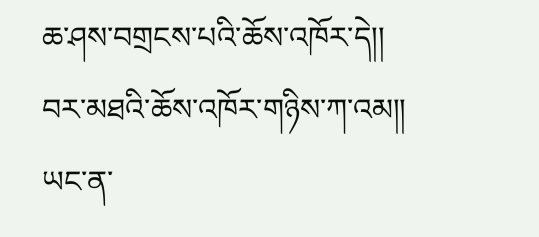ཆ་ཤས་བགྲངས་པའི་ཆོས་འཁོར་དེ།།
བར་མཐའི་ཆོས་འཁོར་གཉིས་ཀ་འམ།།
ཡང་ན་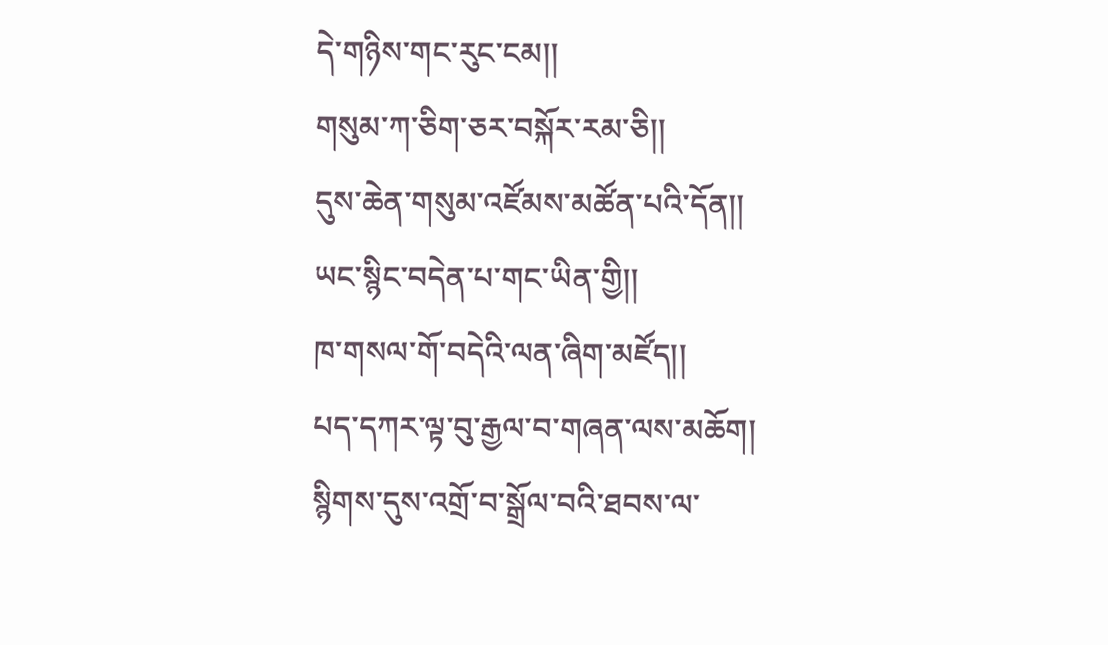དེ་གཉིས་གང་རུང་ངམ།།
གསུམ་ཀ་ཅིག་ཅར་བསྐོར་རམ་ཅི།།
དུས་ཆེན་གསུམ་འཛོམས་མཚོན་པའི་དོན།།
ཡང་སྙིང་བདེན་པ་གང་ཡིན་གྱི།།
ཁ་གསལ་གོ་བདེའི་ལན་ཞིག་མཛོད།།
པད་དཀར་ལྟ་བུ་རྒྱལ་བ་གཞན་ལས་མཆོག།
སྙིགས་དུས་འགྲོ་བ་སྒྲོལ་བའི་ཐབས་ལ་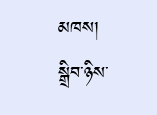མཁས།
སྒྲིབ་ཉིས་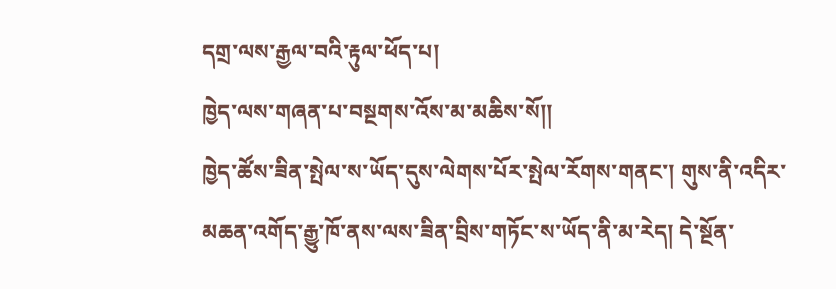དགྲ་ལས་རྒྱལ་བའི་རྟུལ་ཕོད་པ།
ཁྱེད་ལས་གཞན་པ་བསྔགས་འོས་མ་མཆིས་སོ།།
ཁྱེད་ཚོས་ཟིན་སྤེལ་ས་ཡོད་དུས་ལེགས་པོར་སྤེལ་རོགས་གནང་། གུས་ནི་འདིར་མཆན་འགོད་རྒྱུ་ཁོ་ནས་ལས་ཟིན་བྲིས་གཏོང་ས་ཡོད་ནི་མ་རེད། དེ་སྔོན་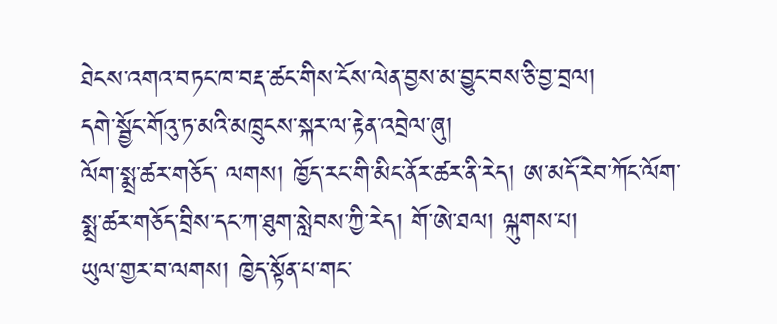ཐེངས་འགའ་བཏང་ཁ་བརྡ་ཚང་གིས་ངོས་ལེན་བྱས་མ་བྱུང་བས་ཅི་བྱ་བྲལ།
དགེ་སྦྱོང་གོའུ་ཏ་མའི་མཁྲུངས་སྐར་ལ་རྟེན་འབྲེལ་ཞུ།
ལོག་སྨྲ་ཚར་གཅོད་ ལགས། ཁྱོད་རང་གི་མིང་ནོར་ཚར་ནི་རེད། ཨ་མདོ་རེབ་ཀོང་ལོག་སྨྲ་ཚར་གཅོད་བྲིས་དང་ཀ་ཐུག་སླེབས་ཀྱི་རེད། གོ་ཨེ་ཐལ། ལྐུགས་པ།
ཡུལ་གྱར་བ་ལགས། ཁྱེད་སྟོན་པ་གང་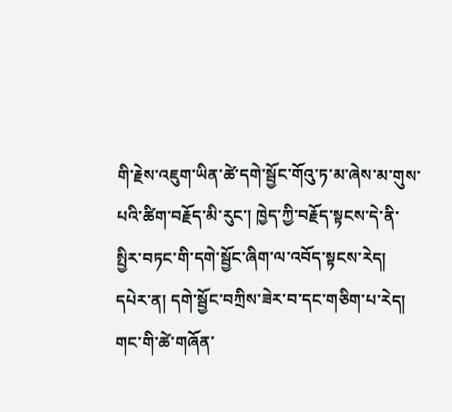གི་རྗེས་འཇུག་ཡིན་ཚེ་དགེ་སྦྱོང་གོའུ་ཏ་མ་ཞེས་མ་གུས་པའི་ཚིག་བརྗོད་མི་རུང་། ཁྱེད་ཀྱི་བརྗོད་སྟངས་དེ་ནི་སྤྱིར་བཏང་གི་དགེ་སྦྱོང་ཞིག་ལ་འབོད་སྟངས་རེད། དཔེར་ན། དགེ་སྦྱོང་བཀྲིས་ཟེར་བ་དང་གཅིག་པ་རེད།
གང་གི་ཚེ་གཞོན་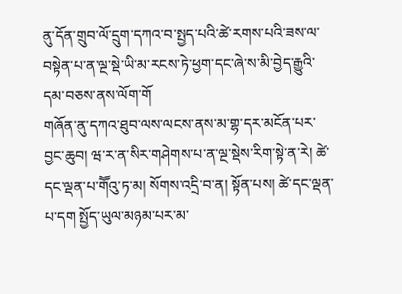ནུ་དོན་གྲུབ་ལོ་དྲུག་དཀའ་བ་སྤྱད་པའི་ཚེ་རགས་པའི་ཟས་ལ་བསྟེན་པ་ན་ལྔ་སྡེ་ཡི་མ་རངས་ཏེ་ཕྱག་དང་ཞེ་ས་མི་བྱེད་རྒྱུའི་དམ་བཅས་ནས་ལོག་གོ
གཞོན་ནུ་དཀའ་ཐུབ་ལས་ལངས་ནས་མ་གྷ་དར་མངོན་པར་བྱང་ཆུབ། ཝ་ར་ན་སིར་གཤེགས་པ་ན་ལྔ་སྡེས་རིག་སྟེ་ན་རེ། ཚེ་དང་ལྡན་པ་གཽའུ་ཏ་མ། སོགས་འདྲི་བ་ན། སྟོན་པས། ཚེ་དང་ལྡན་པ་དག སྤྱོད་ཡུལ་མཉམ་པར་མ་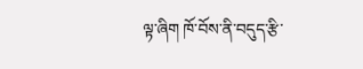ལྟ་ཞིག ཁོ་བོས་ནི་བདུད་རྩི་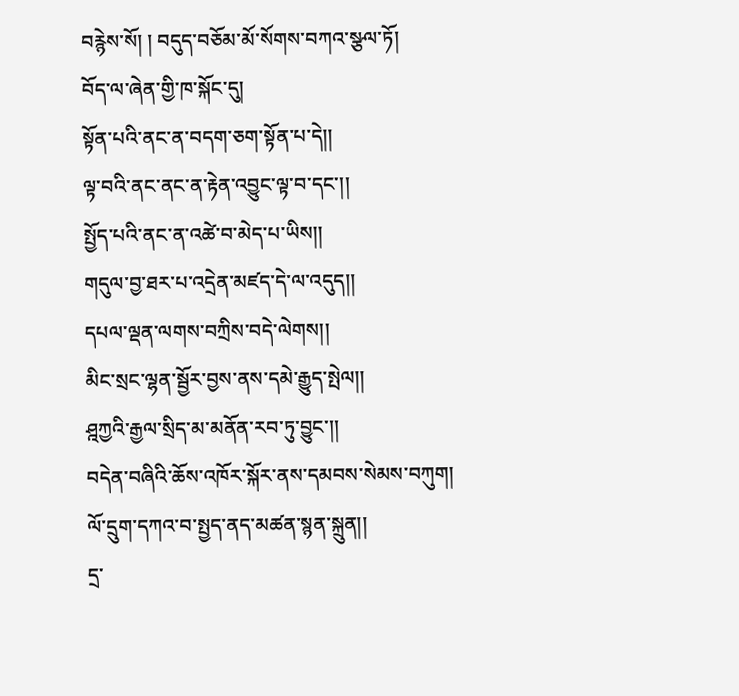བརྙེས་སོ། ། བདུད་བཅོམ་མོ་སོགས་བཀའ་སྩལ་ཏོ།
བོད་ལ་ཞེན་གྱི་ཁ་སྐོང་དུ།
སྟོན་པའི་ནང་ན་བདག་ཅག་སྟོན་པ་དེ།།
ལྟ་བའི་ནང་ནང་ན་རྟེན་འབྱུང་ལྟ་བ་དང་།།
སྤྱོད་པའི་ནང་ན་འཚེ་བ་མེད་པ་ཡིས།།
གདུལ་བྱ་ཐར་པ་འདྲེན་མཛད་དེ་ལ་འདུད།།
དཔལ་ལྡན་ལགས་བཀྲིས་བདེ་ལེགས།།
མིང་སྲང་ལྷན་སྦྱོར་བྱས་ནས་དམེ་རྒྱུད་སྤེལ།།
ཤྰཀྱའི་རྒྱལ་སྲིད་མ་མནོན་རབ་ཏུ་བྱུང་།།
བདེན་བཞིའི་ཆོས་འཁོར་སྐོར་ནས་དམབས་སེམས་བཀུག།
ལོ་དྲུག་དཀའ་བ་སྤྱད་ནད་མཚན་སྙན་སྐྲུན།།
དྲ་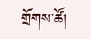གྲོགས་ཚོ།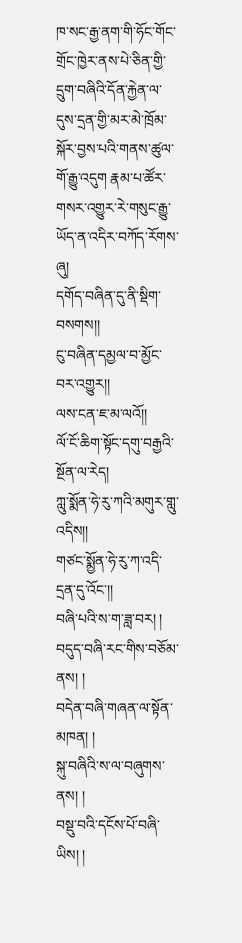ཁ་སང་རྒྱ་ནག་གི་ཧོང་གོང་གྲོང་ཁྱེར་ནས་པེ་ཅིན་གྱི་དྲུག་བཞིའི་དོན་རྐྱེན་ལ་དུས་དྲན་གྱི་མར་མེ་ཁྲོམ་སྐོར་བྱས་པའི་གནས་ཚུལ་གོ་རྒྱུ་འདུག རྣམ་པ་ཚོར་གསར་འགྱུར་རེ་གསུང་རྒྱུ་ཡོད་ན་འདིར་བཀོད་རོགས་ཞུ།
དགོད་བཞིན་དུ་ནི་སྡིག་བསགས།།
ངུ་བཞིན་དམྱལ་བ་མྱོང་བར་འགྱུར།།
ལས་ངན་ཇ་མ་ལའོ།།
ལོ་ངོ་ཆིག་སྟོང་དགུ་བརྒྱའི་སྔོན་ལ་རེད།
ཀླུ་སྨོན་ཧེ་རུ་ཀའི་མགུར་གླུ་འདིས།།
གཙང་སྨྱོན་ཧེ་རུ་ཀ་འདི་དྲན་དུ་འོང་།།
བཞི་པའི་ས་ག་ཟླ་བར། །
བདུད་བཞི་རང་གིས་བཅོམ་ནས། །
བདེན་བཞི་གཞན་ལ་སྟོན་མཁན། །
སྐུ་བཞིའི་ས་ལ་བཞུགས་ནས། །
བསྡུ་བའི་དངོས་པོ་བཞི་ཡིས། །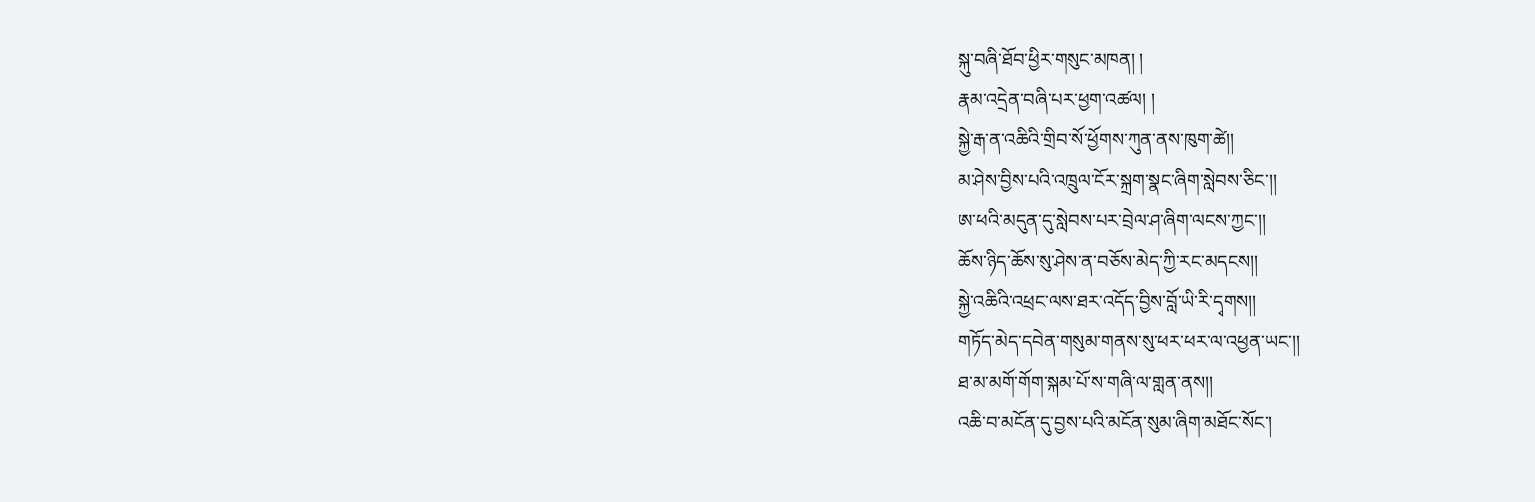སྐུ་བཞི་ཐོབ་ཕྱིར་གསུང་མཁན། །
རྣམ་འདྲེན་བཞི་པར་ཕྱག་འཚལ། །
སྐྱེ་རྒ་ན་འཆིའི་གྲིབ་སོ་ཕྱོགས་ཀུན་ནས་ཁུག་ཚེ།།
མ་ཤེས་བྱིས་པའི་འཁྲུལ་ངོར་སྐྲག་སྣང་ཞིག་སླེབས་ཅིང་།།
ཨ་ཕའི་མདུན་དུ་སླེབས་པར་བྲེལ་ཤ་ཞིག་ལངས་ཀྱང་།།
ཆོས་ཉིད་ཆོས་སུ་ཤེས་ན་བཅོས་མེད་ཀྱི་རང་མདངས།།
སྐྱེ་འཆིའི་འཕྲང་ལས་ཐར་འདོད་བྱིས་བློ་ཡི་རི་དྭགས།།
གཏོད་མེད་དབེན་གསུམ་གནས་སུ་ཕར་ཕར་ལ་འཕྱན་ཡང་།།
ཐ་མ་མགོ་གོག་སྐམ་པོ་ས་གཞི་ལ་གླན་ནས།།
འཆི་བ་མངོན་དུ་བྱས་པའི་མངོན་སུམ་ཞིག་མཐོང་སོང་།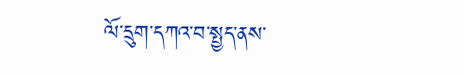ལོ་དྲུག་དཀའ་བ་སྤྱད་ནས་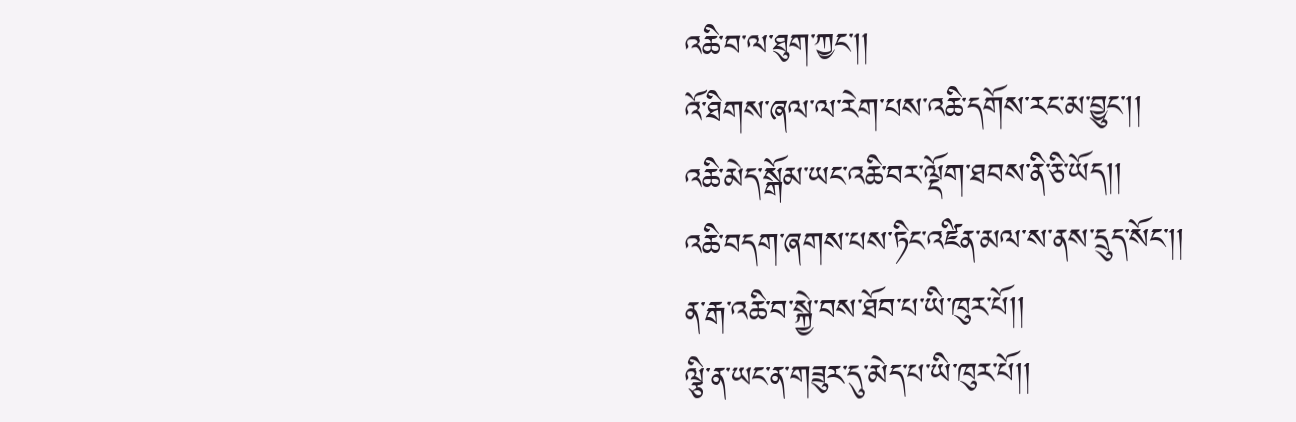འཆི་བ་ལ་ཐུག་ཀྱང་།།
འོ་ཐིགས་ཞལ་ལ་རེག་པས་འཆི་དགོས་རང་མ་བྱུང་།།
འཆི་མེད་སྒོམ་ཡང་འཆི་བར་ལྡོག་ཐབས་ནི་ཅི་ཡོད།།
འཆི་བདག་ཞགས་པས་ཏིང་འཛིན་མལ་ས་ནས་དྲུད་སོང་།།
ན་རྒ་འཆི་བ་སྐྱེ་བས་ཐོབ་པ་ཡི་ཁུར་པོ།།
ལྕི་ན་ཡང་ན་གཟུར་དུ་མེད་པ་ཡི་ཁུར་པོ།།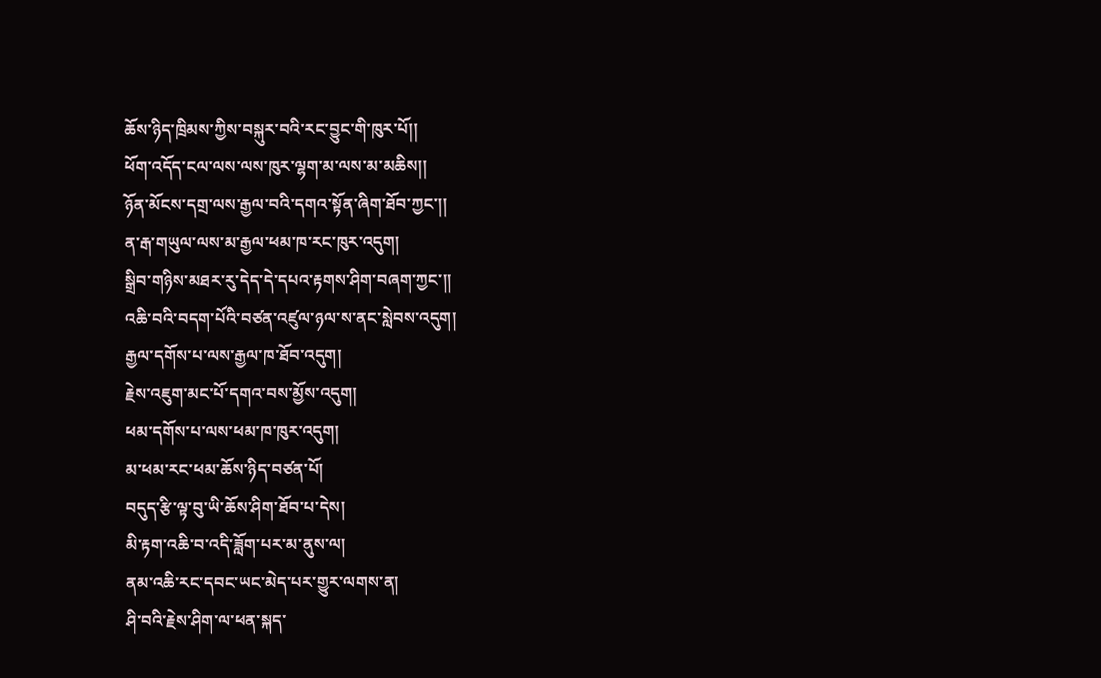ཆོས་ཉིད་ཁྲིམས་ཀྱིས་བསྐུར་བའི་རང་བྱུང་གི་ཁུར་པོ།།
ཕོག་འདོད་ངལ་ལས་ལས་ཁུར་ལྷག་མ་ལས་མ་མཆིས།།
ཉོན་མོངས་དགྲ་ལས་རྒྱལ་བའི་དགའ་སྟོན་ཞིག་ཐོབ་ཀྱང་།།
ན་རྒ་གཡུལ་ལས་མ་རྒྱལ་ཕམ་ཁ་རང་ཁུར་འདུག།
སྒྲིབ་གཉིས་མཐར་རུ་དེད་དེ་དཔའ་རྟགས་ཤིག་བཞག་ཀྱང་།།
འཆི་བའི་བདག་པོའི་བཙན་འཛུལ་ཉལ་ས་ནང་སླེབས་འདུག།
རྒྱལ་དགོས་པ་ལས་རྒྱལ་ཁ་ཐོབ་འདུག།
རྗེས་འཇུག་མང་པོ་དགའ་བས་མྱོས་འདུག།
ཕམ་དགོས་པ་ལས་ཕམ་ཁ་ཁུར་འདུག།
མ་ཕམ་རང་ཕམ་ཆོས་ཉིད་བཙན་པོ།
བདུད་རྩི་ལྟ་བུ་ཡི་ཆོས་ཤིག་ཐོབ་པ་དེས།
མི་རྟག་འཆི་བ་འདི་ཟློག་པར་མ་ནུས་ལ།
ནམ་འཆི་རང་དབང་ཡང་མེད་པར་གྱུར་ལགས་ན།
ཤི་བའི་རྗེས་ཤིག་ལ་ཕན་སྐད་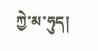ཀྱེ་མ་ཧུད།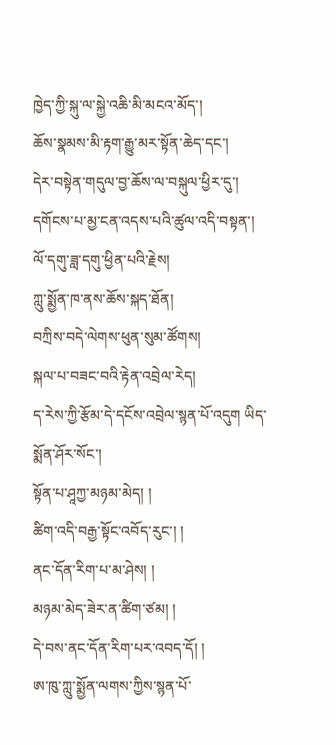ཁྱེད་ཀྱི་སྐུ་ལ་སྐྱེ་འཆི་མི་མངའ་མོད་།
ཆོས་སྣམས་མི་རྟག་རྒྱུ་མར་སྟོན་ཆེད་དང་།
དེར་བསྟེན་གདུལ་བྱ་ཆོས་ལ་བསྐུལ་ཕྱིར་དུ་།
དགོངས་པ་མྱ་ངན་འདས་པའི་ཚུལ་འདི་བསྟན་།
ལོ་དགུ་ཟླ་དགུ་ཕྱིན་པའི་རྗེས།
ཀླུ་སྨྱོན་ཁ་ནས་ཆོས་སྐད་ཐོན།
བཀྲིས་བདེ་ལེགས་ཕུན་སུམ་ཚོགས།
སྐལ་པ་བཟང་བའི་རྟེན་འབྲེལ་རེད།
ད་རེས་ཀྱི་རྩོམ་དེ་དངོས་འབྲེལ་སྙན་པོ་འདུག ཡིད་སྨོན་ཤོར་སོང་།
སྟོན་པ་ཤཱཀྱ་མཉམ་མེད། །
ཚིག་འདི་བརྒྱ་སྟོང་འབོད་རུང་། །
ནང་དོན་རིག་པ་མ་ཤེས། །
མཉམ་མེད་ཟེར་ན་ཚིག་ཙམ། །
དེ་བས་ནང་དོན་རིག་པར་འབད་དོ། །
ཨ་ཁུ་ཀླུ་སྨྱོན་ལགས་ཀྱིས་སྙན་པོ་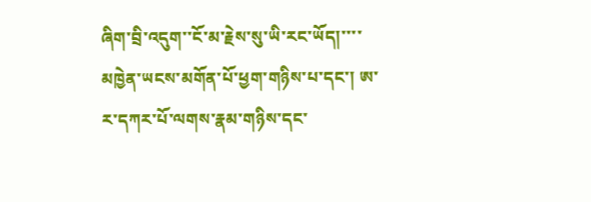ཞིག་བྲི་འདུག་་ངོ་མ་རྗེས་སུ་ཡི་རང་ཡོད།་་་་
མཁྱེན་ཡངས་མགོན་པོ་ཕྱག་གཉིས་པ་དང་། ཨ་ར་དཀར་པོ་ལགས་རྣམ་གཉིས་དང་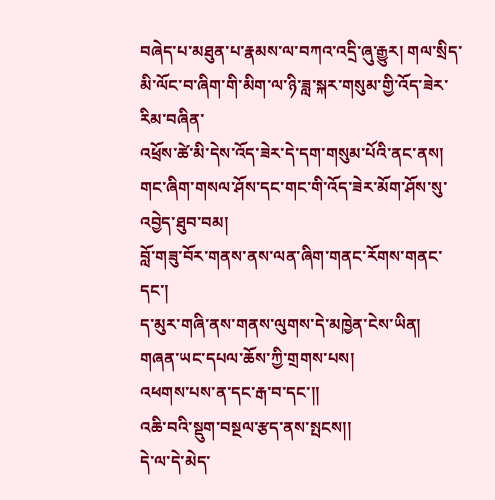བཞེད་པ་མཐུན་པ་རྣམས་ལ་བཀའ་འདྲི་ཞུ་རྒྱུར། གལ་སྲིད་མི་ལོང་བ་ཞིག་གི་མིག་ལ་ཉི་ཟླ་སྐར་གསུམ་གྱི་འོད་ཟེར་རིམ་བཞིན་
འཕྲོས་ཚེ་མི་དེས་འོད་ཟེར་དེ་དག་གསུམ་པོའི་ནང་ནས། གང་ཞིག་གསལ་ཤོས་དང་གང་གི་འོད་ཟེར་མོག་ཤོས་སུ་འབྱེད་ཐུབ་བམ།
བློ་གཟུ་བོར་གནས་ནས་ལན་ཞིག་གནང་རོགས་གནང་དང་།
ད་མུར་གཞི་ནས་གནས་ལུགས་དེ་མཁྱེན་ངེས་ཡིན།
གཞན་ཡང་དཔལ་ཆོས་ཀྱི་གྲགས་པས།
འཕགས་པས་ན་དང་རྒ་བ་དང་།།
འཆི་བའི་སྡུག་བསྔལ་རྩད་ནས་སྤངས།།
དེ་ལ་དེ་མེད་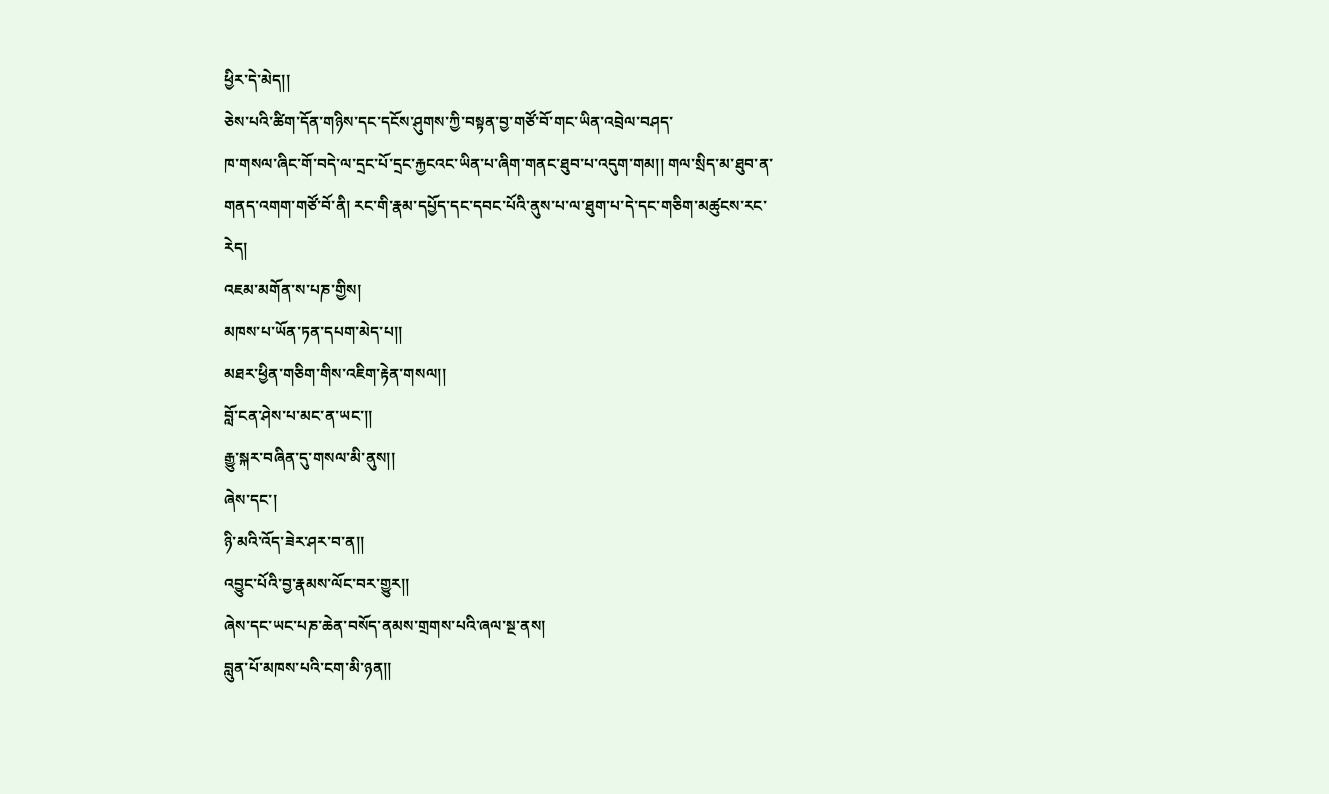ཕྱིར་དེ་མེད།།
ཅེས་པའི་ཚིག་དོན་གཉིས་དང་དངོས་ཤུགས་ཀྱི་བསྟན་བྱ་གཙོ་བོ་གང་ཡིན་འབྲེལ་བཤད་
ཁ་གསལ་ཞིང་གོ་བདེ་ལ་དྲང་པོ་དྲང་རྐྱངའང་ཡིན་པ་ཞིག་གནང་ཐུབ་པ་འདུག་གམ།། གལ་སྲིད་མ་ཐུབ་ན་གནད་འགག་གཙོ་བོ་ནི། རང་གི་རྣམ་དཔྱོད་དང་དབང་པོའི་ནུས་པ་ལ་ཐུག་པ་དེ་དང་གཅིག་མཚུངས་རང་རེད།
འཇམ་མགོན་ས་པཎ་གྱིས།
མཁས་པ་ཡོན་ཏན་དཔག་མེད་པ།།
མཐར་ཕྱིན་གཅིག་གིས་འཇིག་རྟེན་གསལ།།
བློ་ངན་ཤེས་པ་མང་ན་ཡང་།།
རྒྱུ་སྐར་བཞིན་དུ་གསལ་མི་ནུས།།
ཞེས་དང་།
ཉི་མའི་འོད་ཟེར་ཤར་བ་ན།།
འབྱུང་པོའི་བྱ་རྣམས་ལོང་བར་གྱུར།།
ཞེས་དང་ཡང་པཎ་ཆེན་བསོད་ནམས་གྲགས་པའི་ཞལ་སྔ་ནས།
བླུན་པོ་མཁས་པའི་ངག་མི་ཉན།།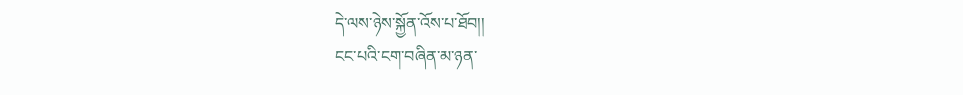དེ་ལས་ཉེས་སྐྱོན་འོས་པ་ཐོབ།།
ངང་པའི་ངག་བཞིན་མ་ཉན་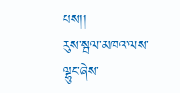པས།།
རུས་སྦལ་མཁའ་ལས་ལྷུང་ཞེས་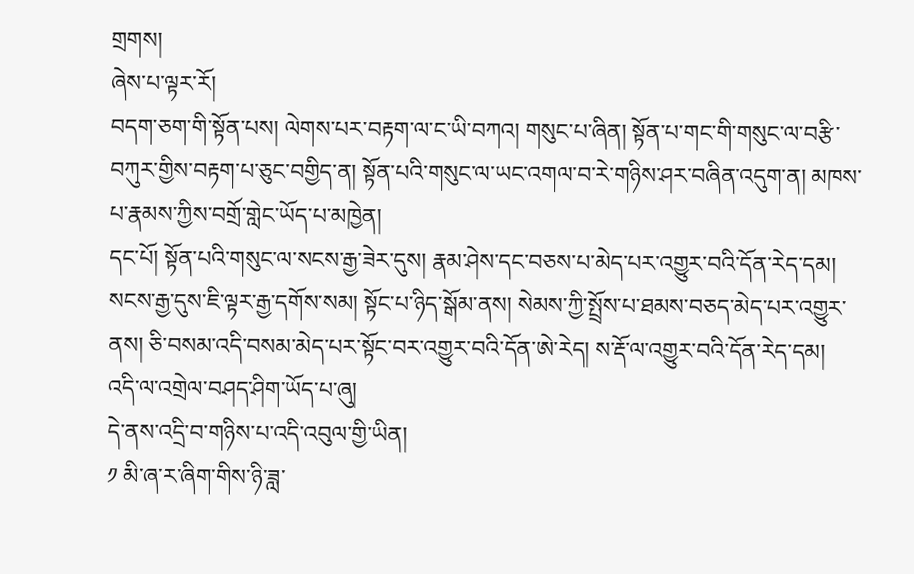གྲགས།
ཞེས་པ་ལྟར་རོ།
བདག་ཅག་གི་སྟོན་པས། ལེགས་པར་བརྟག་ལ་ང་ཡི་བཀའ། གསུང་པ་ཞིན། སྟོན་པ་གང་གི་གསུང་ལ་བརྩི་བཀུར་གྱིས་བརྟག་པ་ཅུང་བགྱིད་ན། སྟོན་པའི་གསུང་ལ་ཡང་འགལ་བ་རེ་གཉིས་ཤར་བཞིན་འདུག་ན། མཁས་པ་རྣམས་ཀྱིས་བགྲོ་གླེང་ཡོད་པ་མཁྱེན།
དང་པོ། སྟོན་པའི་གསུང་ལ་སངས་རྒྱ་ཟེར་དུས། རྣམ་ཤེས་དང་བཅས་པ་མེད་པར་འགྱུར་བའི་དོན་རེད་དམ།
སངས་རྒྱ་དུས་ཇི་ལྟར་རྒྱ་དགོས་སམ། སྟོང་པ་ཉིད་སྒོམ་ནས། སེམས་ཀྱི་སྤྲོས་པ་ཐམས་བཅད་མེད་པར་འགྱུར་ནས། ཅི་བསམ་འདི་བསམ་མེད་པར་སྟོང་བར་འགྱུར་བའི་དོན་ཨེ་རེད། ས་རྡོ་ལ་འགྱུར་བའི་དོན་རེད་དམ།
འདི་ལ་འགྲེལ་བཤད་ཤིག་ཡོད་པ་ཞུ།
དེ་ནས་འདྲི་བ་གཉིས་པ་འདི་འབུལ་གྱི་ཡིན།
༡ མི་ཞ་ར་ཞིག་གིས་ཉི་ཟླ་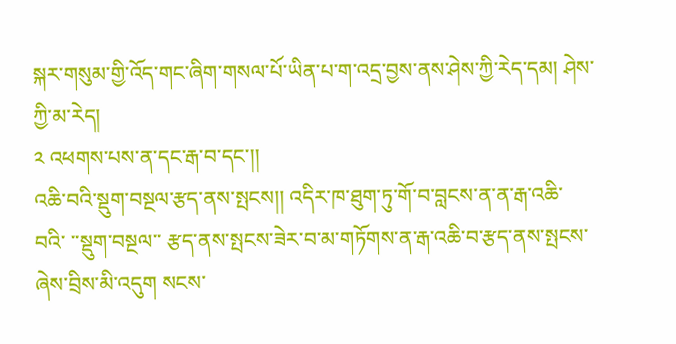སྐར་གསུམ་གྱི་འོད་གང་ཞིག་གསལ་པོ་ཡིན་པ་ག་འདྲ་བྱས་ནས་ཤེས་ཀྱི་རེད་དམ། ཤེས་ཀྱི་མ་རེད།
༢ འཕགས་པས་ན་དང་རྒ་བ་དང་།།
འཆི་བའི་སྡུག་བསྔལ་རྩད་ནས་སྤངས།། འདིར་ཁ་ཐུག་ཏུ་གོ་བ་བླངས་ན་ན་རྒ་འཆི་བའི་ ་་སྡུག་བསྔལ་་ རྩད་ནས་སྤངས་ཟེར་བ་མ་གཏོགས་ན་རྒ་འཆི་བ་རྩད་ནས་སྤངས་ཞེས་བྲིས་མི་འདུག སངས་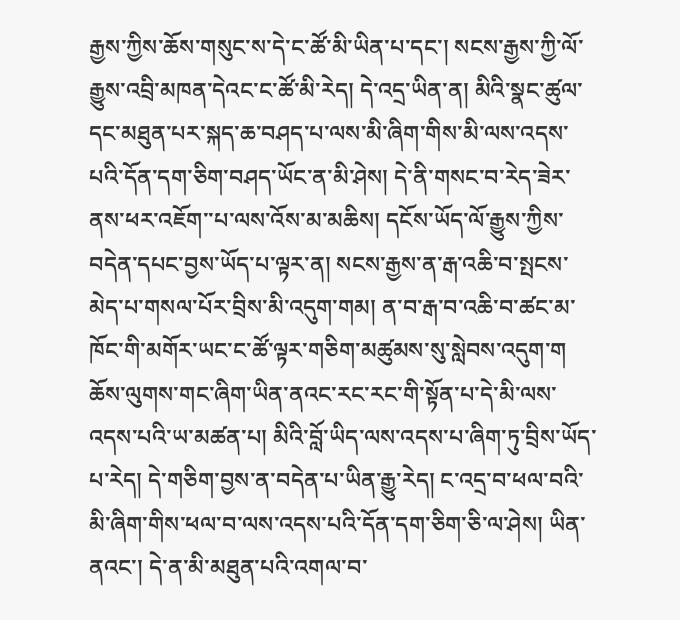རྒྱས་ཀྱིས་ཆོས་གསུང་ས་དེ་ང་ཚོ་མི་ཡིན་པ་དང་། སངས་རྒྱས་ཀྱི་ལོ་རྒྱུས་འབྲི་མཁན་དེའང་ང་ཚོ་མི་རེད། དེ་འདྲ་ཡིན་ན། མིའི་སྣང་ཚུལ་དང་མཐུན་པར་སྐད་ཆ་བཤད་པ་ལས་མི་ཞིག་གིས་མི་ལས་འདས་པའི་དོན་དག་ཅིག་བཤད་ཡོང་ན་མི་ཤེས། དེ་ནི་གསང་བ་རེད་ཟེར་ནས་ཕར་འཇོག་་པ་ལས་འོས་མ་མཆིས། དངོས་ཡོད་ལོ་རྒྱུས་ཀྱིས་བདེན་དཔང་བྱས་ཡོད་པ་ལྟར་ན། སངས་རྒྱས་ན་རྒ་འཆི་བ་སྤངས་མེད་པ་གསལ་པོར་བྲིས་མི་འདུག་གམ། ན་བ་རྒ་བ་འཆི་བ་ཚང་མ་ཁོང་གི་མགོར་ཡང་ང་ཚོ་ལྟར་གཅིག་མཚུམས་སུ་སླེབས་འདུག་ག
ཆོས་ལུགས་གང་ཞིག་ཡིན་ནའང་རང་རང་གི་སྟོན་པ་དེ་མི་ལས་འདས་པའི་ཡ་མཚན་པ། མིའི་བློ་ཡིད་ལས་འདས་པ་ཞིག་ཏུ་བྲིས་ཡོད་པ་རེད། དེ་གཅིག་བྱས་ན་བདེན་པ་ཡིན་རྒྱུ་རེད། ང་འདྲ་བ་ཕལ་བའི་མི་ཞིག་གིས་ཕལ་བ་ལས་འདས་པའི་དོན་དག་ཅིག་ཅི་ལ་ཤེས། ཡིན་ནའང་། དེ་ན་མི་མཐུན་པའི་འགལ་བ་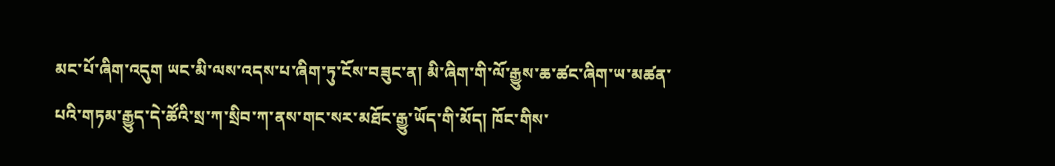མང་པོ་ཞིག་འདུག ཡང་མི་ལས་འདས་པ་ཞིག་ཏུ་ངོས་བཟུང་ན། མི་ཞིག་གི་ལོ་རྒྱུས་ཆ་ཚང་ཞིག་ཡ་མཚན་པའི་གཏམ་རྒྱུད་དེ་ཚོའི་སྲ་ཀ་སྲིབ་ཀ་ནས་གང་སར་མཐོང་རྒྱུ་ཡོད་གི་མོད། ཁོང་གིས་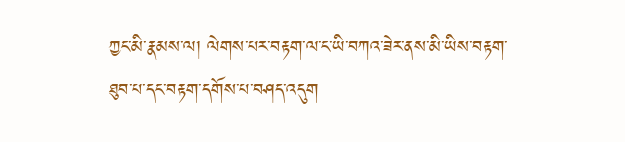ཀྱང་མི་རྣམས་ལ། ལེགས་པར་བརྟག་ལ་ང་ཡི་བཀའ་ཟེར་ནས་མི་ཡིས་བརྟག་ཐུབ་པ་དང་བརྟག་དགོས་པ་བཤད་འདུག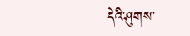དེའི་ཤུགས་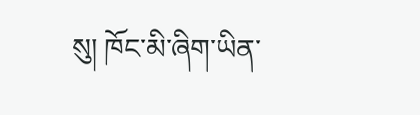སུ། ཁོང་མི་ཞིག་ཡིན་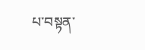པ་བསྟན་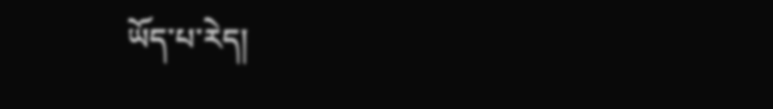ཡོད་པ་རེད།